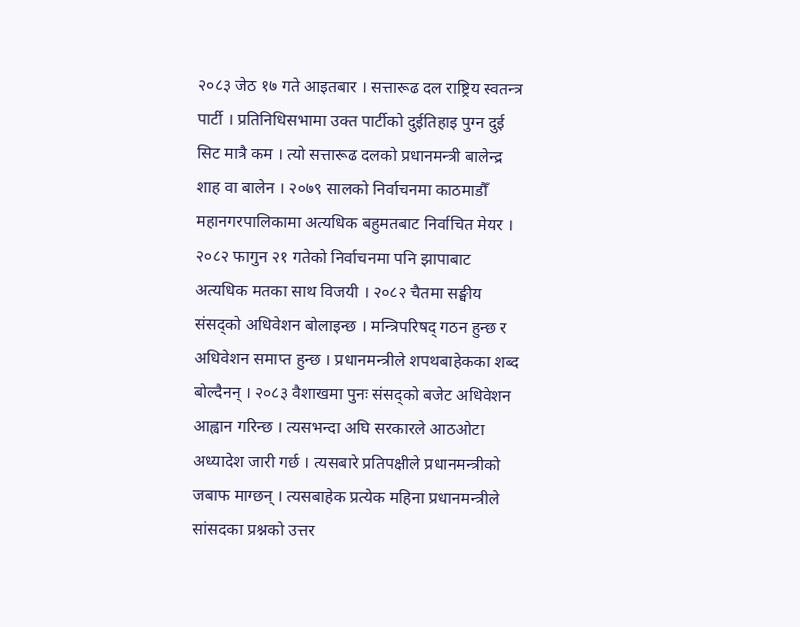२०८३ जेठ १७ गते आइतबार । सत्तारूढ दल राष्ट्रिय स्वतन्त्र पार्टी । प्रतिनिधिसभामा उक्त पार्टीको दुईतिहाइ पुग्न दुई सिट मात्रै कम । त्यो सत्तारूढ दलको प्रधानमन्त्री बालेन्द्र शाह वा बालेन । २०७९ सालको निर्वाचनमा काठमाडौँ महानगरपालिकामा अत्यधिक बहुमतबाट निर्वाचित मेयर । २०८२ फागुन २१ गतेको निर्वाचनमा पनि झापाबाट अत्यधिक मतका साथ विजयी । २०८२ चैतमा सङ्घीय संसद्को अधिवेशन बोलाइन्छ । मन्त्रिपरिषद् गठन हुन्छ र अधिवेशन समाप्त हुन्छ । प्रधानमन्त्रीले शपथबाहेकका शब्द बोल्दैनन् । २०८३ वैशाखमा पुनः संसद्को बजेट अधिवेशन आह्वान गरिन्छ । त्यसभन्दा अघि सरकारले आठओटा अध्यादेश जारी गर्छ । त्यसबारे प्रतिपक्षीले प्रधानमन्त्रीको जबाफ माग्छन् । त्यसबाहेक प्रत्येक महिना प्रधानमन्त्रीले सांसदका प्रश्नको उत्तर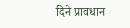दिने प्रावधान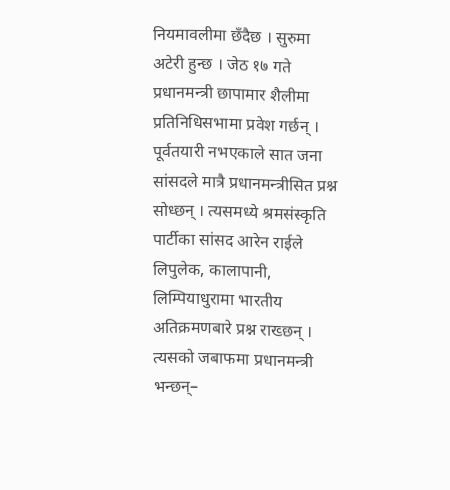नियमावलीमा छँदैछ । सुरुमा अटेरी हुन्छ । जेठ १७ गते प्रधानमन्त्री छापामार शैलीमा प्रतिनिधिसभामा प्रवेश गर्छन् । पूर्वतयारी नभएकाले सात जना सांसदले मात्रै प्रधानमन्त्रीसित प्रश्न सोध्छन् । त्यसमध्ये श्रमसंस्कृति पार्टीका सांसद आरेन राईले लिपुलेक, कालापानी, लिम्पियाधुरामा भारतीय अतिक्रमणबारे प्रश्न राख्छन् । त्यसको जबाफमा प्रधानमन्त्री भन्छन्–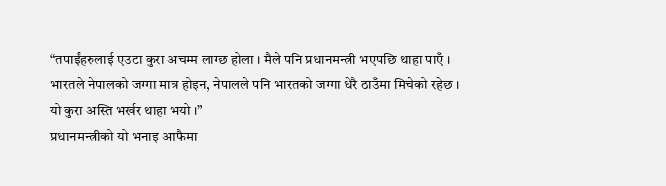“तपाईंहरुलाई एउटा कुरा अचम्म लाग्छ होला । मैले पनि प्रधानमन्त्री भएपछि थाहा पाएँ । भारतले नेपालको जग्गा मात्र होइन, नेपालले पनि भारतको जग्गा धेरै ठाउँमा मिचेको रहेछ । यो कुरा अस्ति भर्खर थाहा भयो ।”
प्रधानमन्त्रीको यो भनाइ आफैमा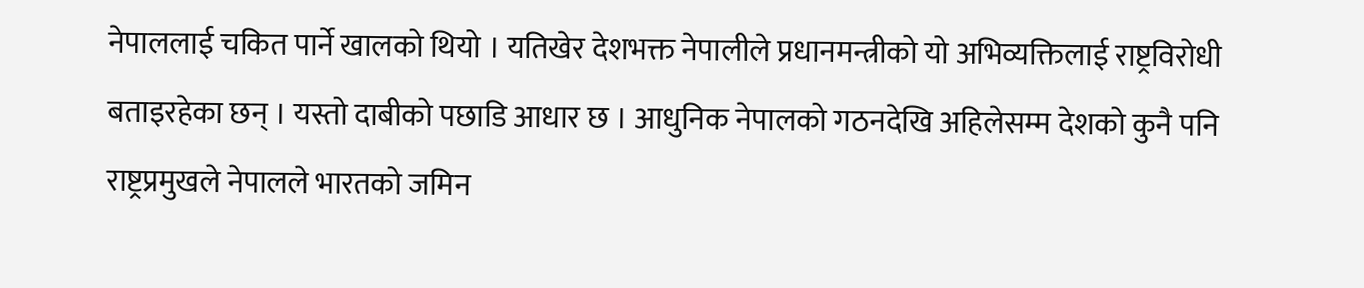नेपाललाई चकित पार्ने खालको थियो । यतिखेर देशभक्त नेपालीले प्रधानमन्त्रीको यो अभिव्यक्तिलाई राष्ट्रविरोधी बताइरहेका छन् । यस्तो दाबीको पछाडि आधार छ । आधुनिक नेपालको गठनदेखि अहिलेसम्म देशको कुनै पनि राष्ट्रप्रमुखले नेपालले भारतको जमिन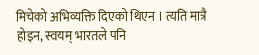मिचेको अभिव्यक्ति दिएको थिएन । त्यति मात्रै होइन, स्वयम् भारतले पनि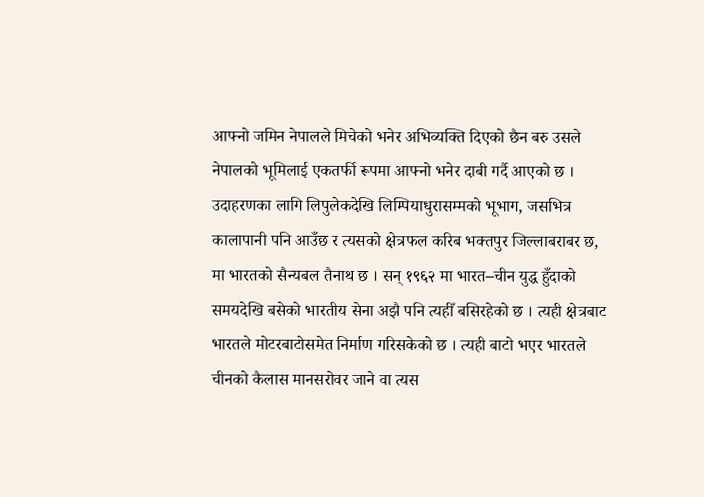आफ्नो जमिन नेपालले मिचेको भनेर अभिव्यक्ति दिएको छैन बरु उसले नेपालको भूमिलाई एकतर्फी रूपमा आफ्नो भनेर दाबी गर्दै आएको छ । उदाहरणका लागि लिपुलेकदेखि लिम्पियाधुरासम्मको भूभाग, जसभित्र कालापानी पनि आउँछ र त्यसको क्षेत्रफल करिब भक्तपुर जिल्लाबराबर छ, मा भारतको सैन्यबल तैनाथ छ । सन् १९६२ मा भारत–चीन युद्ध हुँदाको समयदेखि बसेको भारतीय सेना अझै पनि त्यहीँ बसिरहेको छ । त्यही क्षेत्रबाट भारतले मोटरबाटोसमेत निर्माण गरिसकेको छ । त्यही बाटो भएर भारतले चीनको कैलास मानसरोवर जाने वा त्यस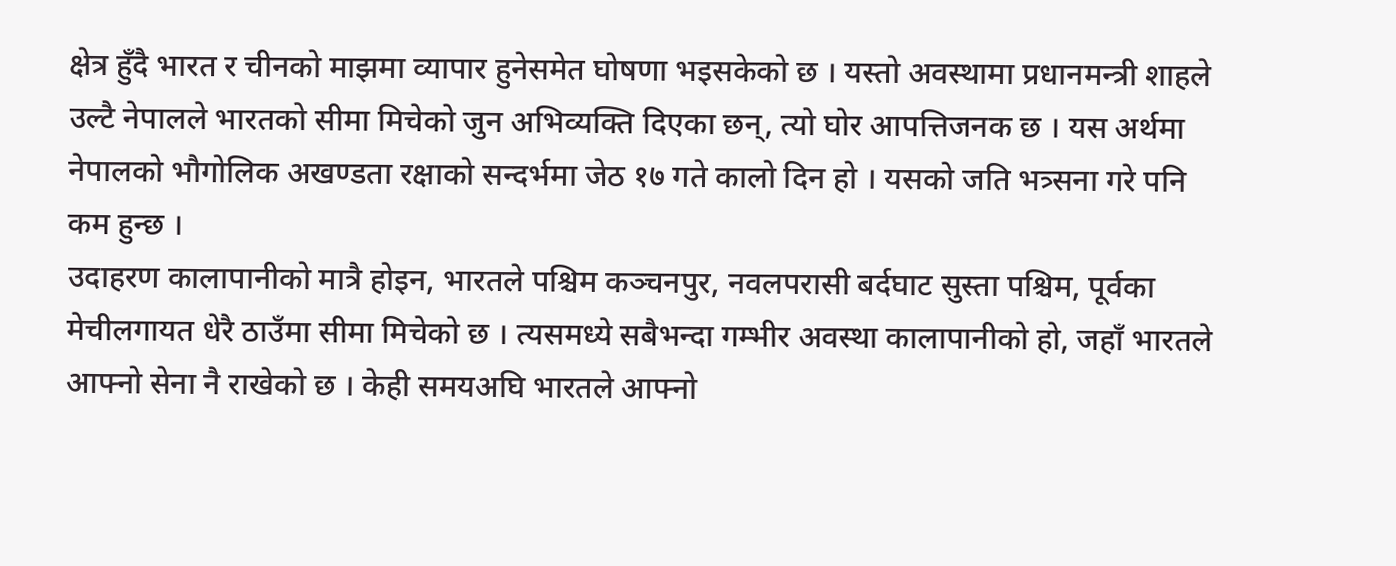क्षेत्र हुँदै भारत र चीनको माझमा व्यापार हुनेसमेत घोषणा भइसकेको छ । यस्तो अवस्थामा प्रधानमन्त्री शाहले उल्टै नेपालले भारतको सीमा मिचेको जुन अभिव्यक्ति दिएका छन्, त्यो घोर आपत्तिजनक छ । यस अर्थमा नेपालको भौगोलिक अखण्डता रक्षाको सन्दर्भमा जेठ १७ गते कालो दिन हो । यसको जति भत्र्सना गरे पनि कम हुन्छ ।
उदाहरण कालापानीको मात्रै होइन, भारतले पश्चिम कञ्चनपुर, नवलपरासी बर्दघाट सुस्ता पश्चिम, पूर्वका मेचीलगायत धेरै ठाउँमा सीमा मिचेको छ । त्यसमध्ये सबैभन्दा गम्भीर अवस्था कालापानीको हो, जहाँ भारतले आफ्नो सेना नै राखेको छ । केही समयअघि भारतले आफ्नो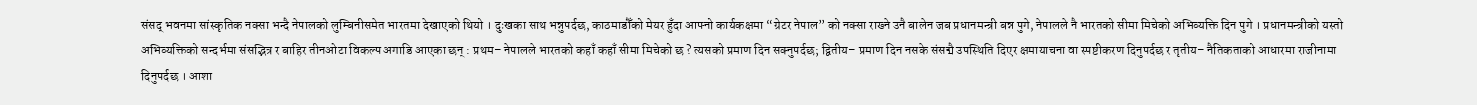संसद् भवनमा सांस्कृतिक नक्सा भन्दै नेपालको लुम्बिनीसमेत भारतमा देखाएको थियो । दुःखका साथ भन्नुपर्दछ, काठमाडौँको मेयर हुँदा आफ्नो कार्यकक्षमा “ग्रेटर नेपाल” को नक्सा राख्ने उनै बालेन जब प्रधानमन्त्री बन्न पुगे, नेपालले नै भारतको सीमा मिचेको अभिव्यक्ति दिन पुगे । प्रधानमन्त्रीको यस्तो अभिव्यक्तिको सन्दर्भमा संसद्भित्र र बाहिर तीनओटा विकल्प अगाडि आएका छन् : प्रथम– नेपालले भारतको कहाँ कहाँ सीमा मिचेको छ ? त्यसको प्रमाण दिन सक्नुपर्दछ; द्वितीय– प्रमाण दिन नसके संसद्मै उपस्थिति दिएर क्षमायाचना वा स्पष्टीकरण दिनुपर्दछ र तृतीय– नैतिकताको आधारमा राजीनामा दिनुपर्दछ । आशा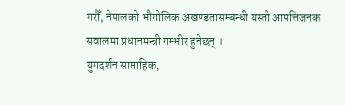गरौँ, नेपालको भौगोलिक अखण्डतासम्बन्धी यस्तो आपत्तिजनक सवालमा प्रधानमन्त्री गम्भीर हुनेछन् ।
युगदर्शन साप्ताहिक,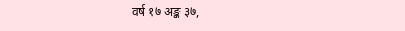वर्ष १७ अङ्क ३७,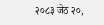२०८३ जेठ २०,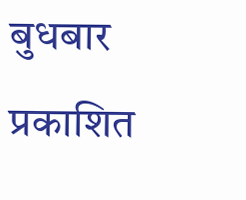बुधबार प्रकाशित